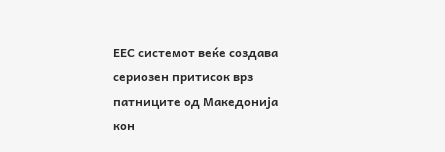ЕЕС системот веќе создава сериозен притисок врз патниците од Македонија кон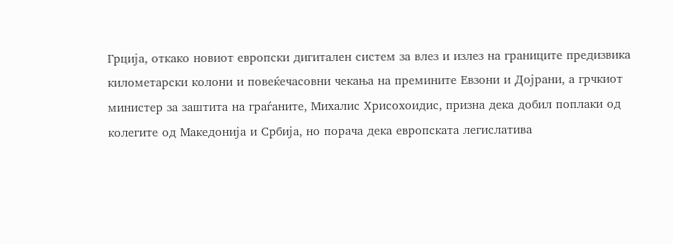Грција, откако новиот европски дигитален систем за влез и излез на границите предизвика километарски колони и повеќечасовни чекања на премините Евзони и Дојрани, а грчкиот министер за заштита на граѓаните, Михалис Хрисохоидис, призна дека добил поплаки од колегите од Македонија и Србија, но порача дека европската легислатива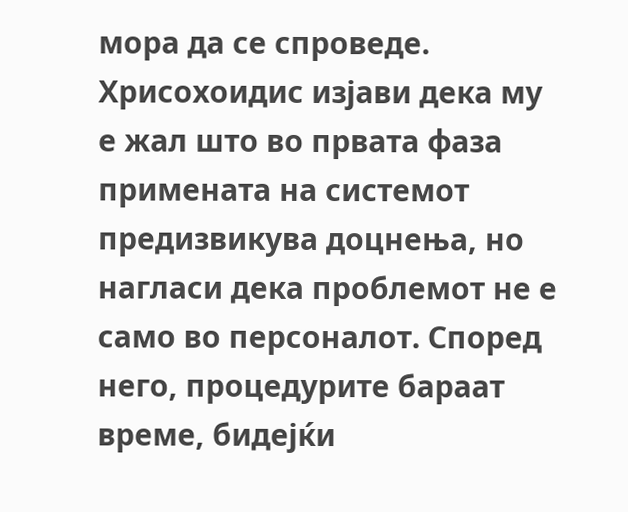мора да се спроведе.
Хрисохоидис изјави дека му е жал што во првата фаза примената на системот предизвикува доцнења, но нагласи дека проблемот не е само во персоналот. Според него, процедурите бараат време, бидејќи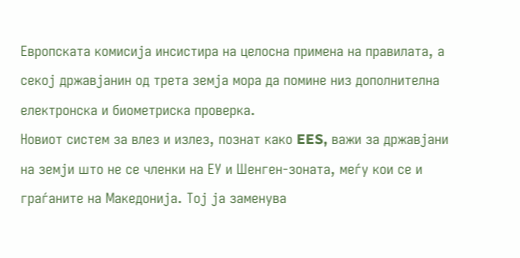Европската комисија инсистира на целосна примена на правилата, а секој државјанин од трета земја мора да помине низ дополнителна електронска и биометриска проверка.
Новиот систем за влез и излез, познат како EES, важи за државјани на земји што не се членки на ЕУ и Шенген-зоната, меѓу кои се и граѓаните на Македонија. Тој ја заменува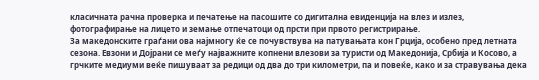класичната рачна проверка и печатење на пасошите со дигитална евиденција на влез и излез, фотографирање на лицето и земање отпечатоци од прсти при првото регистрирање.
За македонските граѓани ова најмногу ќе се почувствува на патувањата кон Грција, особено пред летната сезона. Евзони и Дојрани се меѓу најважните копнени влезови за туристи од Македонија, Србија и Косово, а грчките медиуми веќе пишуваат за редици од два до три километри, па и повеќе, како и за стравувања дека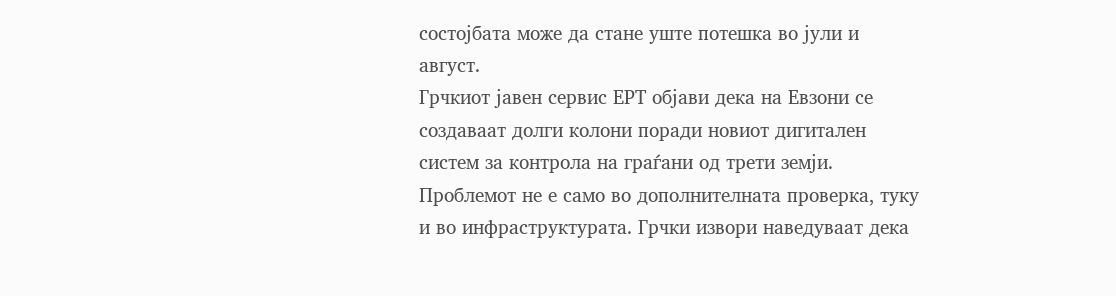состојбата може да стане уште потешка во јули и август.
Грчкиот јавен сервис ЕРТ објави дека на Евзони се создаваат долги колони поради новиот дигитален систем за контрола на граѓани од трети земји. Проблемот не е само во дополнителната проверка, туку и во инфраструктурата. Грчки извори наведуваат дека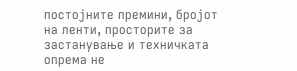постојните премини, бројот на ленти, просторите за застанување и техничката опрема не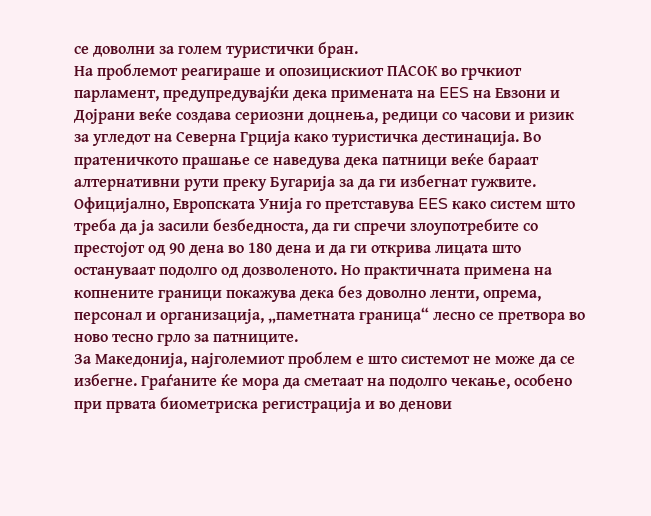се доволни за голем туристички бран.
На проблемот реагираше и опозицискиот ПАСОК во грчкиот парламент, предупредувајќи дека примената на EES на Евзони и Дојрани веќе создава сериозни доцнења, редици со часови и ризик за угледот на Северна Грција како туристичка дестинација. Во пратеничкото прашање се наведува дека патници веќе бараат алтернативни рути преку Бугарија за да ги избегнат гужвите.
Официјално, Европската Унија го претставува EES како систем што треба да ја засили безбедноста, да ги спречи злоупотребите со престојот од 90 дена во 180 дена и да ги открива лицата што остануваат подолго од дозволеното. Но практичната примена на копнените граници покажува дека без доволно ленти, опрема, персонал и организација, „паметната граница“ лесно се претвора во ново тесно грло за патниците.
За Македонија, најголемиот проблем е што системот не може да се избегне. Граѓаните ќе мора да сметаат на подолго чекање, особено при првата биометриска регистрација и во денови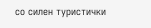со силен туристички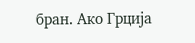бран. Ако Грција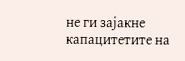не ги зајакне капацитетите на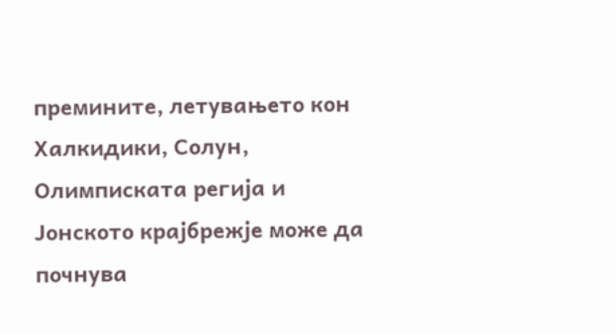премините, летувањето кон Халкидики, Солун, Олимписката регија и Јонското крајбрежје може да почнува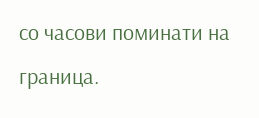со часови поминати на граница.